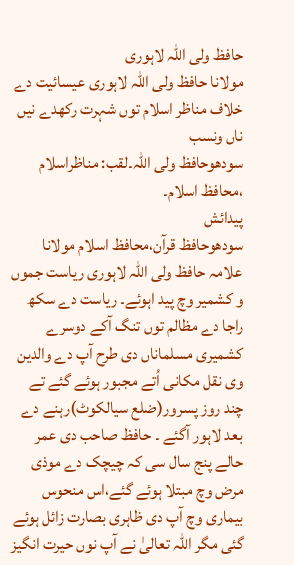حافظ ولی اللہ لاہوری
مولانا حافظ ولی اللہ لاہوری عیسائیت دے خلاف مناظر اسلام توں شہرت رکھدے نيں
ناں ونسب
سودھوحافظ ولی اللہ۔لقب: مناظراسلام ،محافظ اسلام۔
پیدائش
سودھوحافظ قرآن،محافظ اسلام مولانا علامہ حافظ ولی اللہ لاہوری ریاست جموں و کشمیر وچ پید اہوئے۔ ریاست دے سکھ راجا دے مظالم توں تنگ آکے دوسرے کشمیری مسلماناں دی طرح آپ دے والدین وی نقل مکانی اُتے مجبور ہوئے گئے تے چند روز پسرور(ضلع سیالکوٹ)رہنے دے بعد لاہور آگئے ۔ حافظ صاحب دی عمر حالے پنج سال سی کہ چیچک دے موذی مرض وچ مبتلا ہوئے گئے،اس منحوس بیماری وچ آپ دی ظاہری بصارت زائل ہوئے گئی مگر اللہ تعالیٰ نے آپ نوں حیرت انگیز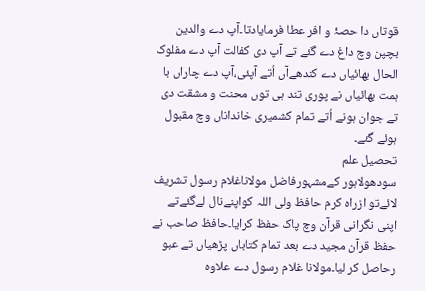قوتاں دا حصۂ و افر عطا فرمایادتا۔آپ دے والدین بچپن وچ داغ دے گئے تے آپ دی کفالت آپ دے مفلوک الحال بھائیاں دے کندھےآں اُتے آپئی،آپ دے چاراں با ہمت بھائیاں نے پوری تند ہی توں محنت و مشقت دی تے جوان ہونے اُتے تمام کشمیری خانداناں وچ مقبول ہوئے گئے۔
تحصیل علم
سودھولاہور کےمشہورفاضل مولاناغلام رسول تشریف لائےتو ازراہ کرم حافظ ولی اللہ کواپنےنال لےگئےتے اپنی نگرانی قرآن وچ پاک حفظ کرایا۔حافظ صاحب نے حفظ قرآن مجید دے بعد تمام کتاباں پڑھیاں تے عبو رحاصل کر ليا۔مولانا غلام رسول دے علاوہ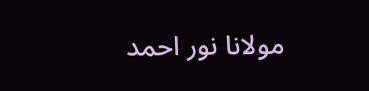مولانا نور احمد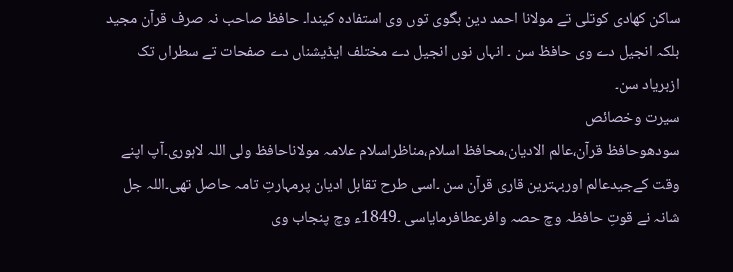ساکن کھادی کوتلی تے مولانا احمد دین بگوی توں وی استفادہ کیندا۔ حافظ صاحب نہ صرف قرآن مجید بلکہ انجیل دے وی حافظ سن ۔ انہاں نوں انجیل دے مختلف ایڈیشناں دے صفحات تے سطراں تک ازبریاد سن۔
سیرت وخصائص
سودھوحافظ قرآن،عالم الادیان،محافظ اسلام،مناظراسلام علامہ مولاناحافظ ولی اللہ لاہوری۔آپ اپنے وقت کےجیدعالم اوربہترین قاری قرآن سن ۔اسی طرح تقابل ادیان پرمہارتِ تامہ حاصل تھی۔اللہ جل شانہ نے قوتِ حافظہ وچ حصہ وافرعطافرمایاسی ۔1849ء وچ پنجاب وی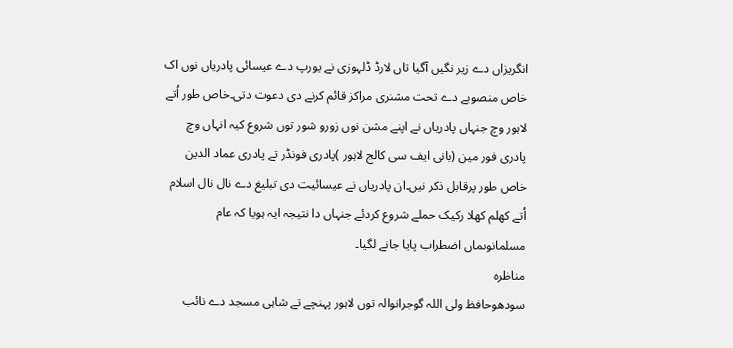انگریزاں دے زیر نگيں آگیا تاں لارڈ ڈلہوزی نے یورپ دے عیسائی پادریاں نوں اک خاص منصوبے دے تحت مشنری مراکز قائم کرنے دی دعوت دتی۔خاص طور اُتے لاہور وچ جنہاں پادریاں نے اپنے مشن نوں زورو شور توں شروع کیہ انہاں وچ پادری فور مین (بانی ایف سی کالج لاہور )پادری فونڈر تے پادری عماد الدین خاص طور پرقابل ذکر نيں۔ان پادریاں نے عیسائیت دی تبلیغ دے نال نال اسلام اُتے کھلم کھلا رکیک حملے شروع کردئے جنہاں دا نتیجہ ایہ ہويا کہ عام مسلمانوںماں اضطراب پایا جانے لگیا۔
مناظرہ
سودھوحافظ ولی اللہ گوجرانوالہ توں لاہور پہنچے تے شاہی مسجد دے نائب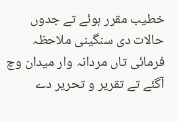خطیب مقرر ہوئے تے جدوں حالات دی سنگینی ملاحظہ فرمائی تاں مردانہ وار میدان وچ آگئے تے تقریر و تحریر دے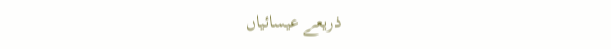ذریعے عیسائیاں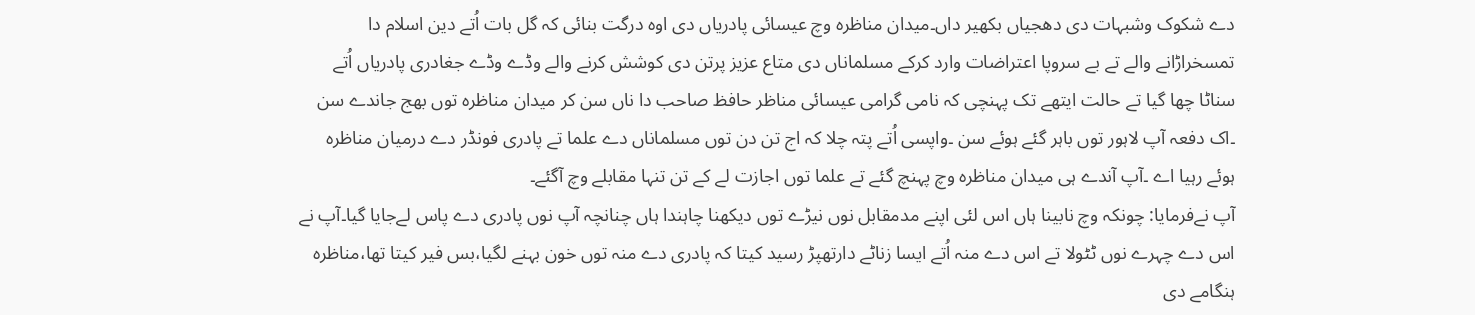دے شکوک وشبہات دی دھجیاں بکھیر داں۔میدان مناظرہ وچ عیسائی پادریاں دی اوہ درگت بنائی کہ گل بات اُتے دین اسلام دا تمسخراڑانے والے تے بے سروپا اعتراضات وارد کرکے مسلماناں دی متاع عزیز پرتن دی کوشش کرنے والے وڈے وڈے جغادری پادریاں اُتے سناٹا چھا گیا تے حالت ایتھے تک پہنچی کہ نامی گرامی عیسائی مناظر حافظ صاحب دا ناں سن کر میدان مناظرہ توں بھج جاندے سن ۔اک دفعہ آپ لاہور توں باہر گئے ہوئے سن ۔واپسی اُتے پتہ چلا کہ اج تن دن توں مسلماناں دے علما تے پادری فونڈر دے درمیان مناظرہ ہوئے رہیا اے ۔آپ آندے ہی میدان مناظرہ وچ پہنچ گئے تے علما توں اجازت لے کے تن تنہا مقابلے وچ آگئے۔
آپ نےفرمایا: چونکہ وچ نابینا ہاں اس لئی اپنے مدمقابل نوں نیڑے توں دیکھنا چاہندا ہاں چنانچہ آپ نوں پادری دے پاس لےجایا گیا۔آپ نے اس دے چہرے نوں ٹٹولا تے اس دے منہ اُتے ایسا زناٹے دارتھپڑ رسید کیتا کہ پادری دے منہ توں خون بہنے لگیا،بس فیر کیتا تھا،مناظرہ ہنگامے دی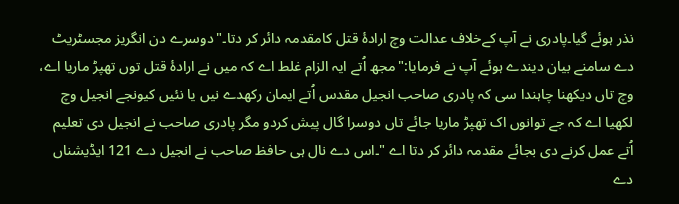نذر ہوئے گیا۔پادری نے آپ کےخلاف عدالت وچ ارادۂ قتل کامقدمہ دائر کر دتا۔"دوسرے دن انگریز مجسٹریٹ دے سامنے بیان دیندے ہوئے آپ نے فرمایا:"مجھ اُتے ایہ الزام غلط اے کہ ميں نے ارادۂ قتل توں تھپڑ ماریا اے، وچ تاں دیکھنا چاہندا سی کہ پادری صاحب انجیل مقدس اُتے ایمان رکھدے نيں یا نئيں کیونجے انجیل وچ لکھیا اے کہ جے توانوں اک تھپڑ ماریا جائے تاں دوسرا گال پیش کردو مگر پادری صاحب نے انجیل دی تعلیم اُتے عمل کرنے دی بجائے مقدمہ دائر کر دتا اے "۔اس دے نال ہی حافظ صاحب نے انجیل دے 121 ایڈیشناں دے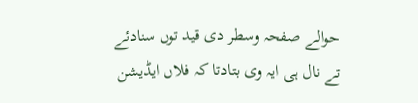حوالے صفحہ وسطر دی قید توں سنادئے تے نال ہی ایہ وی بتادتا کہ فلاں ایڈیشن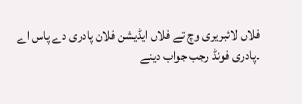فلاں لائبریری وچ تے فلاں ایڈیشن فلان پادری دے پاس اے ۔پادری فونڈ رجب جواب دینے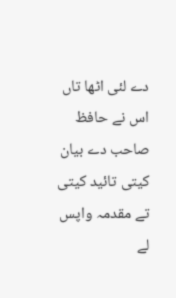دے لئی اٹھا تاں اس نے حافظ صاحب دے بیان کيتی تائید کيتی تے مقدمہ واپس لے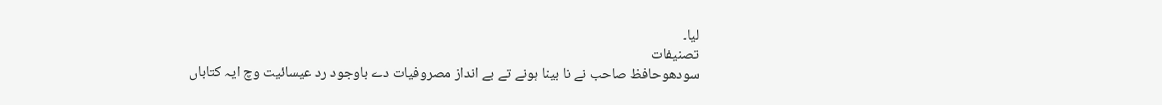لیا۔
تصنیفات
سودھوحافظ صاحب نے نا بینا ہونے تے بے انداز مصروفیات دے باوجود رد عیسائیت وچ ایہ کتاباں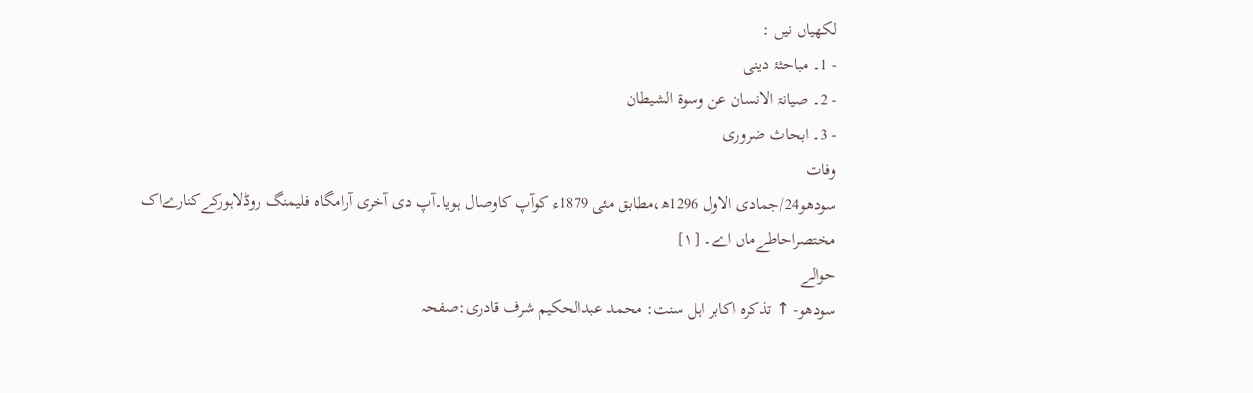لکھياں نيں :
- 1۔ مباحثۂ دینی
- 2۔ صیانۃ الانسان عن وسوۃ الشیطان
- 3۔ ابحاث ضروری
وفات
سودھو24/جمادی الاول 1296ھ،مطابق مئی 1879ء کوآپ کاوصال ہويا۔آپ دی آخری آرامگاہ فلیمنگ روڈلاہورکےکنارےاک مختصراحاطےماں اے۔ [۱]
حوالے
سودھو- ↑ تذکرہ اکابر اہل سنت: محمد عبدالحکیم شرف قادری:صفحہ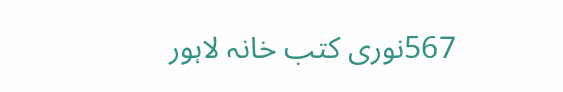567نوری کتب خانہ لاہور